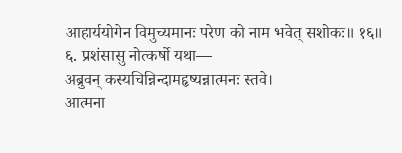आहार्ययोगेन विमुच्यमानः परेण को नाम भवेत् सशोकः॥ १६॥
६. प्रशंसासु नोत्कर्षो यथा—
अब्रुवन् कस्यचिन्निन्दामहृष्यन्नात्मनः स्तवे।
आत्मना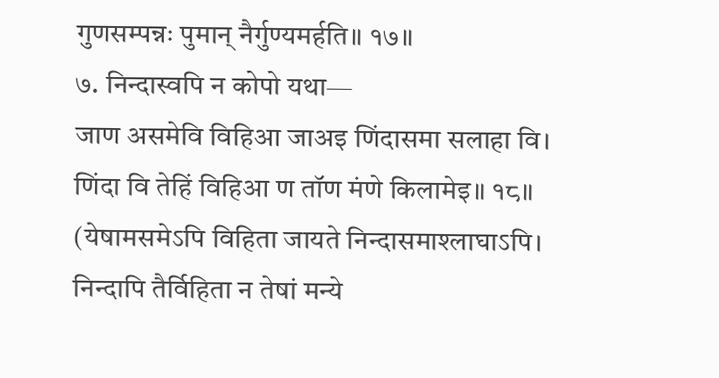गुणसम्पन्नः पुमान् नैर्गुण्यमर्हति॥ १७॥
७. निन्दास्वपि न कोपो यथा—
जाण असमेवि विहिआ जाअइ णिंदासमा सलाहा वि।
णिंदा वि तेहिं विहिआ ण तॉण मंणे किलामेइ॥ १८॥
(येषामसमेऽपि विहिता जायते निन्दासमाश्लाघाऽपि।
निन्दापि तैर्विहिता न तेषां मन्ये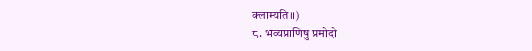क्लाम्यति॥)
८. भव्यप्राणिषु प्रमोदो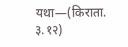यथा—(किराता. ३.१२)